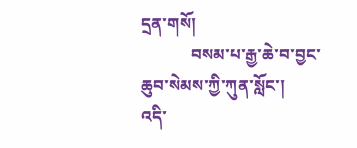དྲན་གསོ།
            བསམ་པ་རྒྱ་ཆེ་བ་བྱང་ཆུབ་སེམས་ཀྱི་ཀུན་སློང་།
འདི་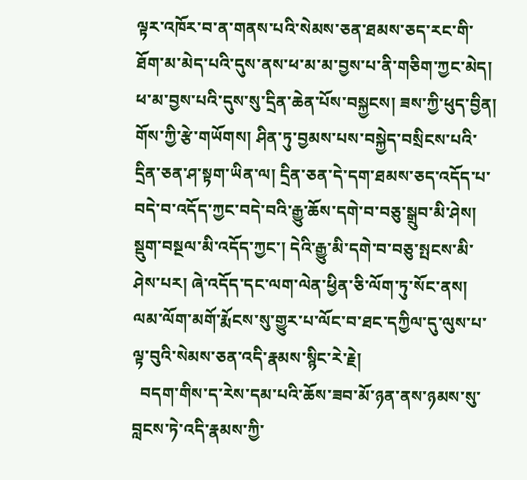ལྟར་འཁོར་བ་ན་གནས་པའི་སེམས་ཅན་ཐམས་ཅད་རང་གི་ཐོག་མ་མེད་པའི་དུས་ནས་ཕ་མ་མ་བྱས་པ་ནི་གཅིག་ཀྱང་མེད། ཕ་མ་བྱས་པའི་དུས་སུ་དྲིན་ཆེན་པོས་བསྐྱངས། ཟས་ཀྱི་ཕུད་བྱིན། གོས་ཀྱི་རྩེ་གཡོགས། ཤིན་ཏུ་བྱམས་པས་བསྐྱེད་བསྲིངས་པའི་དྲིན་ཅན་ཤ་སྟག་ཡིན་ལ། དྲིན་ཅན་དེ་དག་ཐམས་ཅད་འདོད་པ་བདེ་བ་འདོད་ཀྱང་བདེ་བའི་རྒྱུ་ཆོས་དགེ་བ་བཅུ་སྒྲུབ་མི་ཤེས། སྡུག་བསྔལ་མི་འདོད་ཀྱང་། དེའི་རྒྱུ་མི་དགེ་བ་བཅུ་སྤངས་མི་ཤེས་པར། ཞེ་འདོད་དང་ལག་ལེན་ཕྱིན་ཅི་ལོག་ཏུ་སོང་ནས། ལམ་ལོག་མགོ་རྨོངས་སུ་གྱུར་པ་ལོང་བ་ཐང་དཀྱིལ་དུ་ལུས་པ་ལྟ་བུའི་སེམས་ཅན་འདི་རྣམས་སྙིང་རེ་རྗེ།
  བདག་གིས་ད་རེས་དམ་པའི་ཆོས་ཟབ་མོ་ཉན་ནས་ཉམས་སུ་བླངས་ཏེ་འདི་རྣམས་ཀྱི་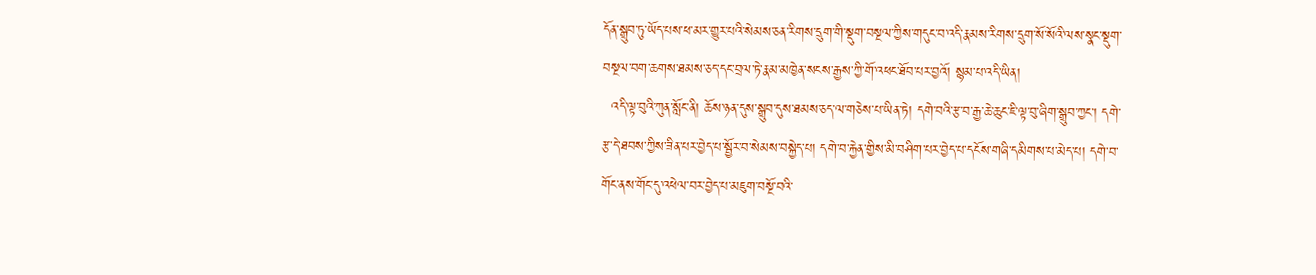དོན་སྒྲུབ་ཏུ་ཡོད་པས་ཕ་མར་གྱུར་པའི་སེམས་ཅན་རིགས་དྲུག་གི་སྡུག་བསྔལ་ཀྱིས་གདུང་བ་འདི་རྣམས་རིགས་དྲུག་སོ་སོའི་ལས་སྣང་སྡུག་བསྔལ་བག་ཆགས་ཐམས་ཅད་དང་བྲལ་ཏེ་རྣམ་མཁྱེན་སངས་རྒྱས་ཀྱི་གོ་འཕང་ཐོབ་པར་བྱའོ། སྙམ་པ་འདི་ཡིན།
  འདི་ལྟ་བུའི་ཀུན་སློང་ནི། ཆོས་ཉན་དུས་སྒྲུབ་དུས་ཐམས་ཅད་ལ་གཅེས་པ་ཡིན་ཏེ། དགེ་བའི་རྩ་བ་རྒྱ་ཆེ་ཆུང་ཇི་ལྟ་བུ་ཞིག་སྒྲུབ་ཀྱང་། དགེ་རྩ་དེ་ཐབས་ཀྱིས་ཟིན་པར་བྱེད་པ་སྦྱོར་བ་སེམས་བསྐྱེད་པ། དགེ་བ་རྐྱེན་གྱིས་མི་བཤིག་པར་བྱེད་པ་དངོས་གཞི་དམིགས་པ་མེད་པ། དགེ་བ་གོང་ནས་གོང་དུ་འཕེལ་བར་བྱེད་པ་མཇུག་བསྔོ་བའི་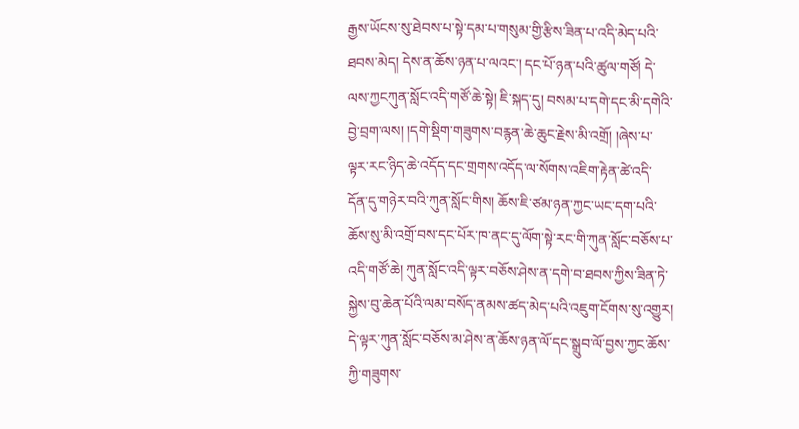རྒྱས་ཡོངས་སུ་ཐེབས་པ་སྟེ་དམ་པ་གསུམ་གྱི་རྩིས་ཟིན་པ་འདི་མེད་པའི་ཐབས་མེད། དེས་ན་ཆོས་ཉན་པ་ལའང་། དང་པོ་ཉན་པའི་ཚུལ་གཙོ། དེ་ལས་ཀྱངཀུན་སློང་འདི་གཙོ་ཆེ་སྟེ། ཇི་སྐད་དུ། བསམ་པ་དགེ་དང་མི་དགེའི་བྱེ་བྲག་ལས། །དགེ་སྡིག་གཟུགས་བརྙན་ཆེ་ཆུང་རྗེས་མི་འགྲོ། །ཞེས་པ་ལྟར་རང་ཉིད་ཆེ་འདོད་དང་གྲགས་འདོད་ལ་སོགས་འཇིག་རྟེན་ཚེ་འདི་དོན་དུ་གཉེར་བའི་ཀུན་སློང་གིས། ཆོས་ཇི་ཙམ་ཉན་ཀྱང་ཡང་དག་པའི་ཆོས་སུ་མི་འགྲོ་བས་དང་པོར་ཁ་ནང་དུ་ལོག་སྟེ་རང་གི་ཀུན་སློང་བཅོས་པ་འདི་གཙོ་ཆེ། ཀུན་སློང་འདི་ལྟར་བཅོས་ཤེས་ན་དགེ་བ་ཐབས་ཀྱིས་ཟིན་ཏེ་སྐྱེས་བུ་ཆེན་པོའི་ལམ་བསོད་ནམས་ཚད་མེད་པའི་འཇུག་ངོགས་སུ་འགྱུར། དེ་ལྟར་ཀུན་སློང་བཅོས་མ་ཤེས་ན་ཆོས་ཉན་ལོ་དང་སྒྲུབ་ལོ་བྱས་ཀྱང་ཆོས་ཀྱི་གཟུགས་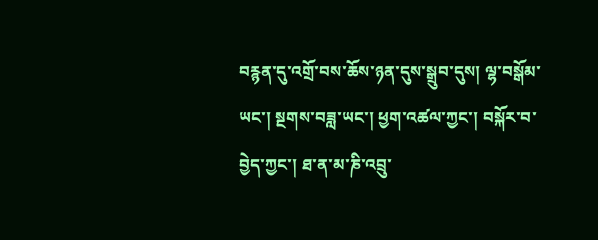བརྙན་དུ་འགྲོ་བས་ཆོས་ཉན་དུས་སྒྲུབ་དུས། ལྷ་བསྒོམ་ཡང་། སྔགས་བཟླ་ཡང་། ཕྱག་འཚལ་ཀྱང་། བསྐོར་བ་བྱེད་ཀྱང་། ཐ་ན་མ་ཎི་འབྲུ་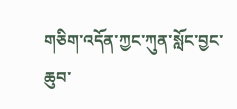གཅིག་འདོན་ཀྱང་ཀུན་སློང་བྱང་ཆུབ་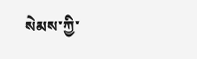སེམས་ཀྱི་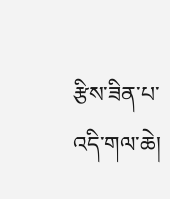རྩིས་ཟིན་པ་འདི་གལ་ཆེ།